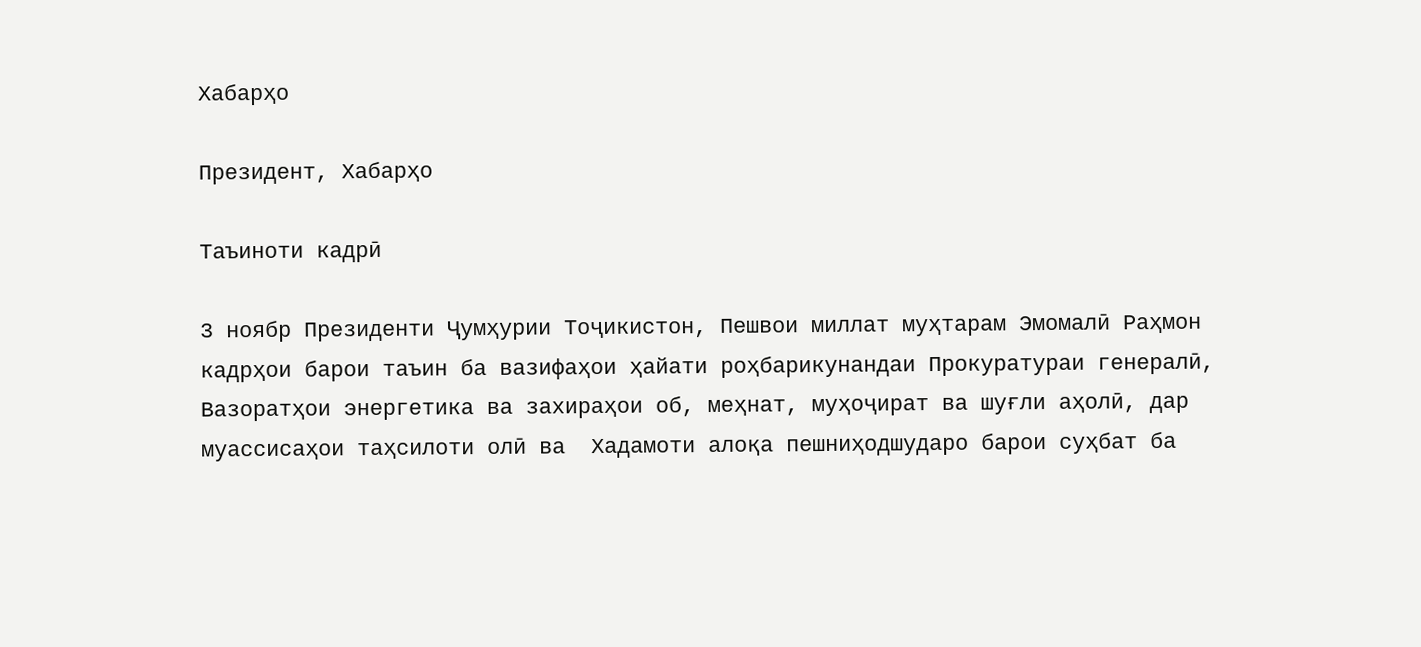Хабарҳо

Президент, Хабарҳо

Таъиноти кадрӣ

3 ноябр Президенти Ҷумҳурии Тоҷикистон, Пешвои миллат муҳтарам Эмомалӣ Раҳмон  кадрҳои барои таъин ба вазифаҳои ҳайати роҳбарикунандаи Прокуратураи генералӣ, Вазоратҳои энергетика ва захираҳои об, меҳнат, муҳоҷират ва шуғли аҳолӣ, дар муассисаҳои таҳсилоти олӣ ва  Хадамоти алоқа пешниҳодшударо барои суҳбат ба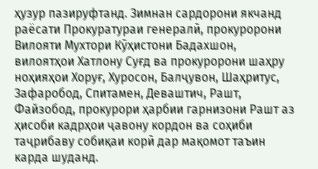ҳузур пазируфтанд. Зимнан сардорони якчанд раёсати Прокуратураи генералӣ, прокуророни Вилояти Мухтори Кӯҳистони Бадахшон, вилоятҳои Хатлону Суғд ва прокуророни шаҳру ноҳияҳои Хоруғ, Хуросон, Балҷувон, Шаҳритус, Зафаробод, Спитамен, Деваштич, Рашт, Файзобод, прокурори ҳарбии гарнизони Рашт аз ҳисоби кадрҳои ҷавону кордон ва соҳиби таҷрибаву собиқаи корӣ дар мақомот таъин карда шуданд.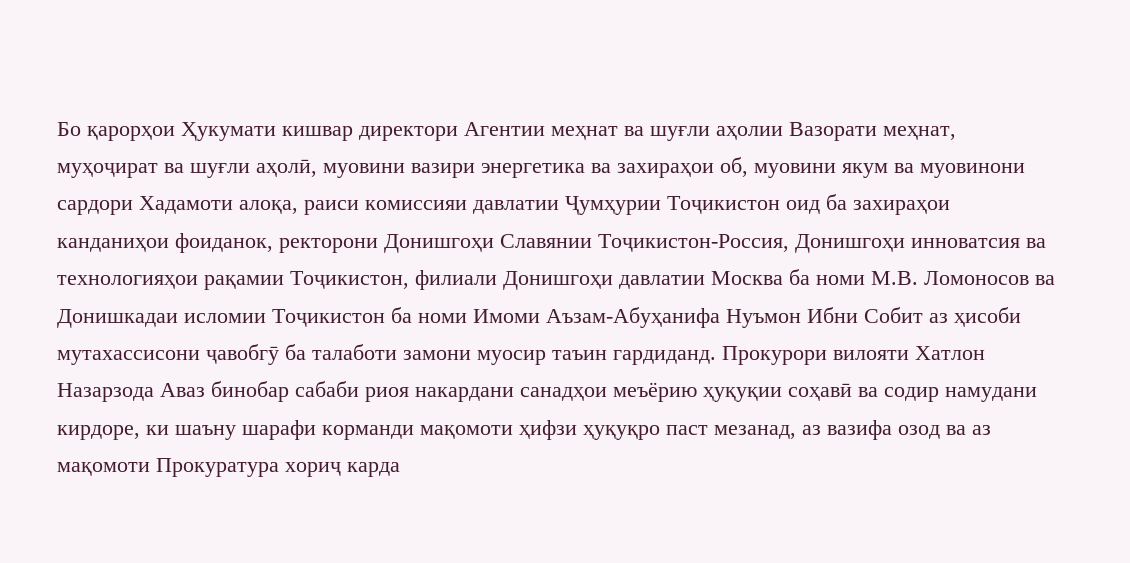Бо қарорҳои Ҳукумати кишвар директори Агентии меҳнат ва шуғли аҳолии Вазорати меҳнат, муҳоҷират ва шуғли аҳолӣ, муовини вазири энергетика ва захираҳои об, муовини якум ва муовинони сардори Хадамоти алоқа, раиси комиссияи давлатии Ҷумҳурии Тоҷикистон оид ба захираҳои канданиҳои фоиданок, ректорони Донишгоҳи Славянии Тоҷикистон-Россия, Донишгоҳи инноватсия ва технологияҳои рақамии Тоҷикистон, филиали Донишгоҳи давлатии Москва ба номи М.В. Ломоносов ва Донишкадаи исломии Тоҷикистон ба номи Имоми Аъзам-Абуҳанифа Нуъмон Ибни Собит аз ҳисоби мутахассисони ҷавобгӯ ба талаботи замони муосир таъин гардиданд. Прокурори вилояти Хатлон Назарзода Аваз бинобар сабаби риоя накардани санадҳои меъёрию ҳуқуқии соҳавӣ ва содир намудани кирдоре, ки шаъну шарафи корманди мақомоти ҳифзи ҳуқуқро паст мезанад, аз вазифа озод ва аз мақомоти Прокуратура хориҷ карда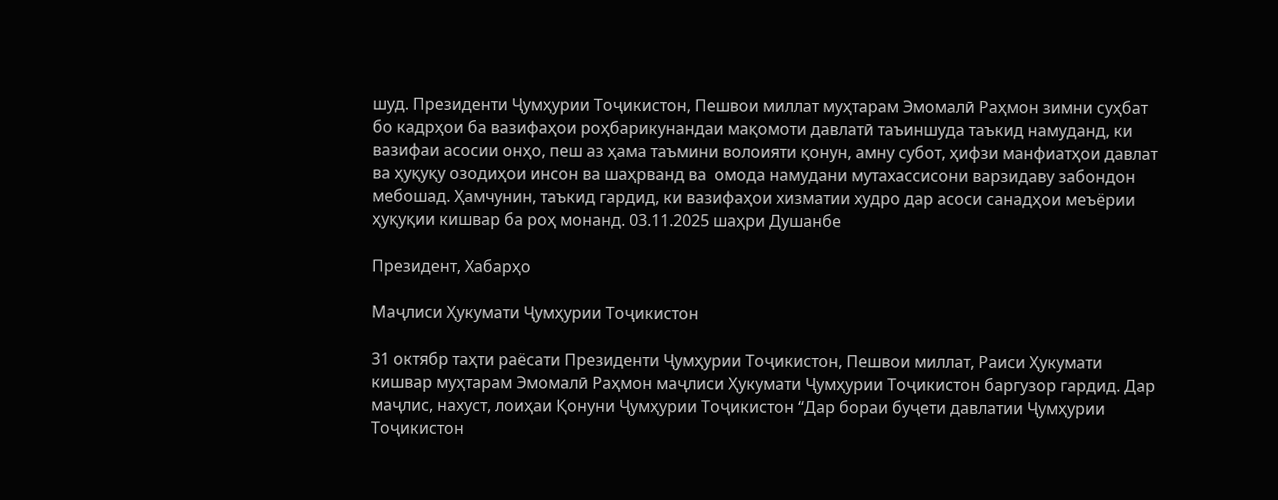шуд. Президенти Ҷумҳурии Тоҷикистон, Пешвои миллат муҳтарам Эмомалӣ Раҳмон зимни суҳбат бо кадрҳои ба вазифаҳои роҳбарикунандаи мақомоти давлатӣ таъиншуда таъкид намуданд, ки вазифаи асосии онҳо, пеш аз ҳама таъмини волоияти қонун, амну субот, ҳифзи манфиатҳои давлат ва ҳуқуқу озодиҳои инсон ва шаҳрванд ва  омода намудани мутахассисони варзидаву забондон мебошад. Ҳамчунин, таъкид гардид, ки вазифаҳои хизматии худро дар асоси санадҳои меъёрии ҳуқуқии кишвар ба роҳ монанд. 03.11.2025 шаҳри Душанбе

Президент, Хабарҳо

Маҷлиси Ҳукумати Ҷумҳурии Тоҷикистон

31 октябр таҳти раёсати Президенти Ҷумҳурии Тоҷикистон, Пешвои миллат, Раиси Ҳукумати кишвар муҳтарам Эмомалӣ Раҳмон маҷлиси Ҳукумати Ҷумҳурии Тоҷикистон баргузор гардид. Дар маҷлис, нахуст, лоиҳаи Қонуни Ҷумҳурии Тоҷикистон “Дар бораи буҷети давлатии Ҷумҳурии Тоҷикистон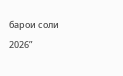барои соли 2026”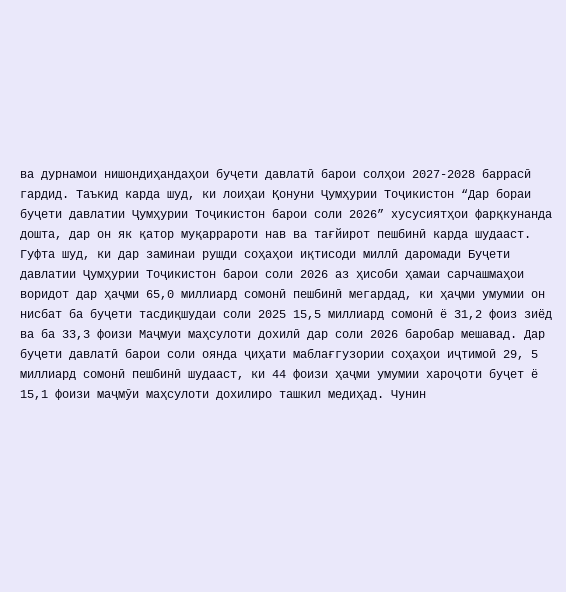ва дурнамои нишондиҳандаҳои буҷети давлатӣ барои солҳои 2027-2028 баррасӣ гардид. Таъкид карда шуд, ки лоиҳаи Қонуни Ҷумҳурии Тоҷикистон “Дар бораи буҷети давлатии Ҷумҳурии Тоҷикистон барои соли 2026” хусусиятҳои фарқкунанда дошта, дар он як қатор муқаррароти нав ва тағйирот пешбинӣ карда шудааст. Гуфта шуд, ки дар заминаи рушди соҳаҳои иқтисоди миллӣ даромади Буҷети давлатии Ҷумҳурии Тоҷикистон барои соли 2026 аз ҳисоби ҳамаи сарчашмаҳои воридот дар ҳаҷми 65,0 миллиард сомонӣ пешбинӣ мегардад, ки ҳаҷми умумии он нисбат ба буҷети тасдиқшудаи соли 2025 15,5 миллиард сомонӣ ё 31,2 фоиз зиёд ва ба 33,3 фоизи Маҷмуи маҳсулоти дохилӣ дар соли 2026 баробар мешавад. Дар буҷети давлатӣ барои соли оянда ҷиҳати маблағгузории соҳаҳои иҷтимоӣ 29, 5 миллиард сомонӣ пешбинӣ шудааст, ки 44 фоизи ҳаҷми умумии хароҷоти буҷет ё 15,1 фоизи маҷмӯи маҳсулоти дохилиро ташкил медиҳад. Чунин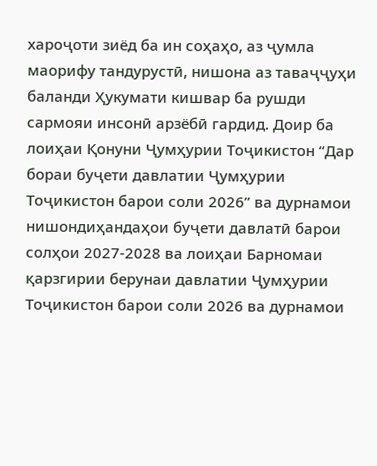хароҷоти зиёд ба ин соҳаҳо, аз ҷумла маорифу тандурустӣ, нишона аз таваҷҷуҳи баланди Ҳукумати кишвар ба рушди сармояи инсонӣ арзёбӣ гардид. Доир ба лоиҳаи Қонуни Ҷумҳурии Тоҷикистон “Дар бораи буҷети давлатии Ҷумҳурии Тоҷикистон барои соли 2026” ва дурнамои нишондиҳандаҳои буҷети давлатӣ барои солҳои 2027-2028 ва лоиҳаи Барномаи қарзгирии берунаи давлатии Ҷумҳурии Тоҷикистон барои соли 2026 ва дурнамои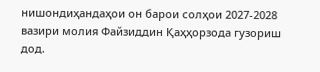нишондиҳандаҳои он барои солҳои 2027-2028 вазири молия Файзиддин Қаҳҳорзода гузориш дод.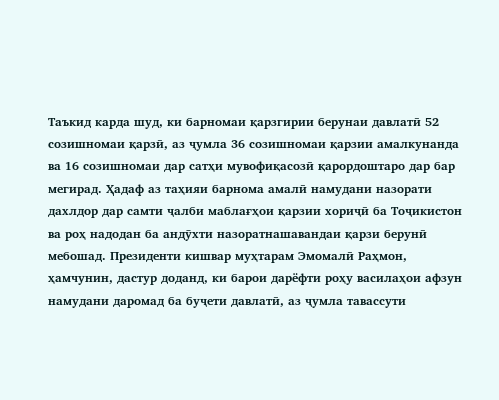Таъкид карда шуд, ки барномаи қарзгирии берунаи давлатӣ 52 созишномаи қарзӣ, аз ҷумла 36 созишномаи қарзии амалкунанда ва 16 созишномаи дар сатҳи мувофиқасозӣ қарордоштаро дар бар мегирад. Ҳадаф аз таҳияи барнома амалӣ намудани назорати дахлдор дар самти ҷалби маблағҳои қарзии хориҷӣ ба Тоҷикистон ва роҳ надодан ба андӯхти назоратнашавандаи қарзи берунӣ мебошад. Президенти кишвар муҳтарам Эмомалӣ Раҳмон, ҳамчунин, дастур доданд, ки барои дарёфти роҳу василаҳои афзун намудани даромад ба буҷети давлатӣ, аз ҷумла тавассути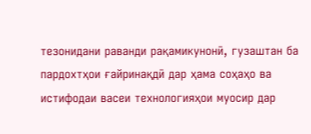тезонидани раванди рақамикунонӣ, гузаштан ба пардохтҳои ғайринақдӣ дар ҳама соҳаҳо ва истифодаи васеи технологияҳои муосир дар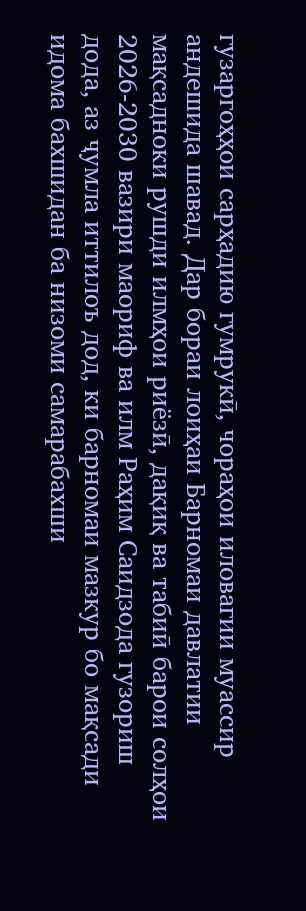гузаргоҳҳои сарҳадию гумрукӣ, чораҳои иловагии муассир андешида шавад. Дар бораи лоиҳаи Барномаи давлатии мақсадноки рушди илмҳои риёзӣ, дақиқ ва табиӣ барои солҳои 2026-2030 вазири маориф ва илм Раҳим Саидзода гузориш дода, аз ҷумла иттилоъ дод, ки барномаи мазкур бо мақсади идома бахшидан ба низоми самарабахши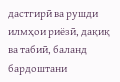дастгирӣ ва рушди илмҳои риёзӣ, дақиқ ва табиӣ, баланд бардоштани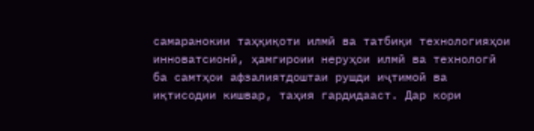самаранокии таҳқиқоти илмӣ ва татбиқи технологияҳои инноватсионӣ, ҳамгироии неруҳои илмӣ ва технологӣ ба самтҳои афзалиятдоштаи рушди иҷтимоӣ ва иқтисодии кишвар, таҳия гардидааст. Дар кори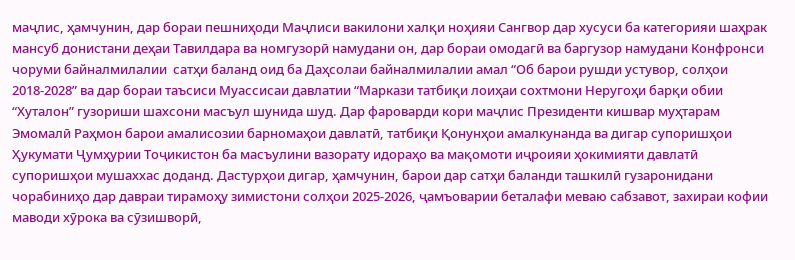маҷлис, ҳамчунин, дар бораи пешниҳоди Маҷлиси вакилони халқи ноҳияи Сангвор дар хусуси ба категорияи шаҳрак мансуб донистани деҳаи Тавилдара ва номгузорӣ намудани он, дар бораи омодагӣ ва баргузор намудани Конфронси чоруми байналмилалии  сатҳи баланд оид ба Даҳсолаи байналмилалии амал “Об барои рушди устувор, солҳои 2018-2028” ва дар бораи таъсиси Муассисаи давлатии “Маркази татбиқи лоиҳаи сохтмони Неругоҳи барқи обии “Хуталон” гузориши шахсони масъул шунида шуд. Дар фароварди кори маҷлис Президенти кишвар муҳтарам Эмомалӣ Раҳмон барои амалисозии барномаҳои давлатӣ, татбиқи Қонунҳои амалкунанда ва дигар супоришҳои Ҳукумати Ҷумҳурии Тоҷикистон ба масъулини вазорату идораҳо ва мақомоти иҷроияи ҳокимияти давлатӣ супоришҳои мушаххас доданд. Дастурҳои дигар, ҳамчунин, барои дар сатҳи баланди ташкилӣ гузаронидани чорабиниҳо дар давраи тирамоҳу зимистони солҳои 2025-2026, ҷамъоварии беталафи меваю сабзавот, захираи кофии маводи хӯрока ва сӯзишворӣ,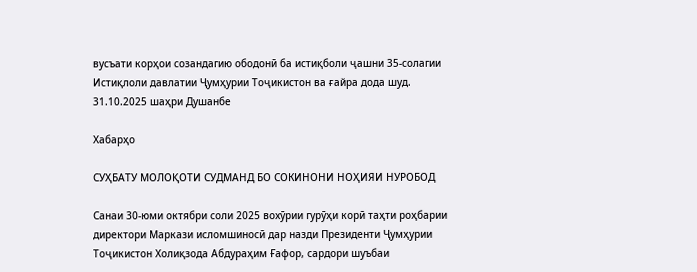вусъати корҳои созандагию ободонӣ ба истиқболи ҷашни 35-солагии Истиқлоли давлатии Ҷумҳурии Тоҷикистон ва ғайра дода шуд. 31.10.2025 шаҳри Душанбе

Хабарҳо

СУҲБАТУ МОЛОҚОТИ СУДМАНД БО СОКИНОНИ НОҲИЯИ НУРОБОД

Санаи 30-юми октябри соли 2025 вохӯрии гурӯҳи корӣ таҳти роҳбарии директори Маркази исломшиносӣ дар назди Президенти Ҷумҳурии Тоҷикистон Холиқзода Абдураҳим Ғафор, сардори шуъбаи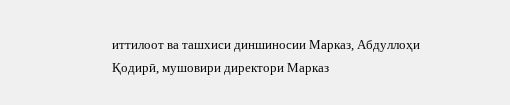иттилоот ва ташхиси диншиносии Марказ, Абдуллоҳи Қодирӣ, мушовири директори Марказ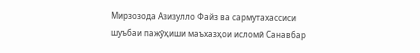Мирзозода Азизулло Файз ва сармутахассиси шуъбаи пажӯҳиши маъхазҳои исломӣ Санавбар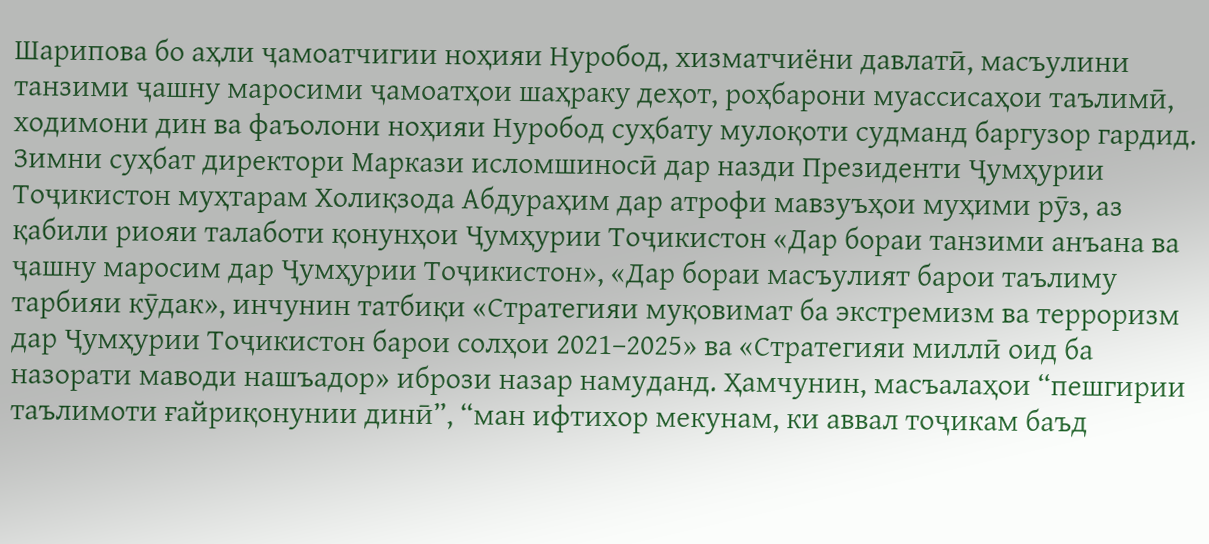Шарипова бо аҳли ҷамоатчигии ноҳияи Нуробод, хизматчиёни давлатӣ, масъулини танзими ҷашну маросими ҷамоатҳои шаҳраку деҳот, роҳбарони муассисаҳои таълимӣ, ходимони дин ва фаъолони ноҳияи Нуробод суҳбату мулоқоти судманд баргузор гардид. Зимни суҳбат директори Маркази исломшиносӣ дар назди Президенти Ҷумҳурии Тоҷикистон муҳтарам Холиқзода Абдураҳим дар атрофи мавзуъҳои муҳими рӯз, аз қабили риояи талаботи қонунҳои Ҷумҳурии Тоҷикистон «Дар бораи танзими анъана ва ҷашну маросим дар Ҷумҳурии Тоҷикистон», «Дар бораи масъулият барои таълиму тарбияи кӯдак», инчунин татбиқи «Стратегияи муқовимат ба экстремизм ва терроризм дар Ҷумҳурии Тоҷикистон барои солҳои 2021–2025» ва «Стратегияи миллӣ оид ба назорати маводи нашъадор» ибрози назар намуданд. Ҳамчунин, масъалаҳои “пешгирии таълимоти ғайриқонунии динӣ”, “ман ифтихор мекунам, ки аввал тоҷикам баъд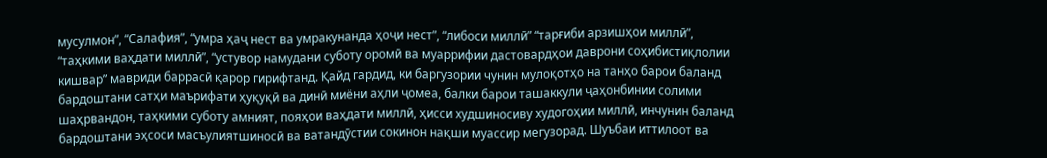мусулмон”, “Салафия”, “умра ҳаҷ нест ва умракунанда ҳоҷи нест”, “либоси миллӣ” “тарғиби арзишҳои миллӣ”, “таҳкими ваҳдати миллӣ”, “устувор намудани суботу оромӣ ва муаррифии дастовардҳои даврони соҳибистиқлолии кишвар” мавриди баррасӣ қарор гирифтанд. Қайд гардид, ки баргузории чунин мулоқотҳо на танҳо барои баланд бардоштани сатҳи маърифати ҳуқуқӣ ва динӣ миёни аҳли ҷомеа, балки барои ташаккули ҷаҳонбинии солими шаҳрвандон, таҳкими суботу амният, пояҳои ваҳдати миллӣ, ҳисси худшиносиву худогоҳии миллӣ, инчунин баланд бардоштани эҳсоси масъулиятшиносӣ ва ватандӯстии сокинон нақши муассир мегузорад. Шуъбаи иттилоот ва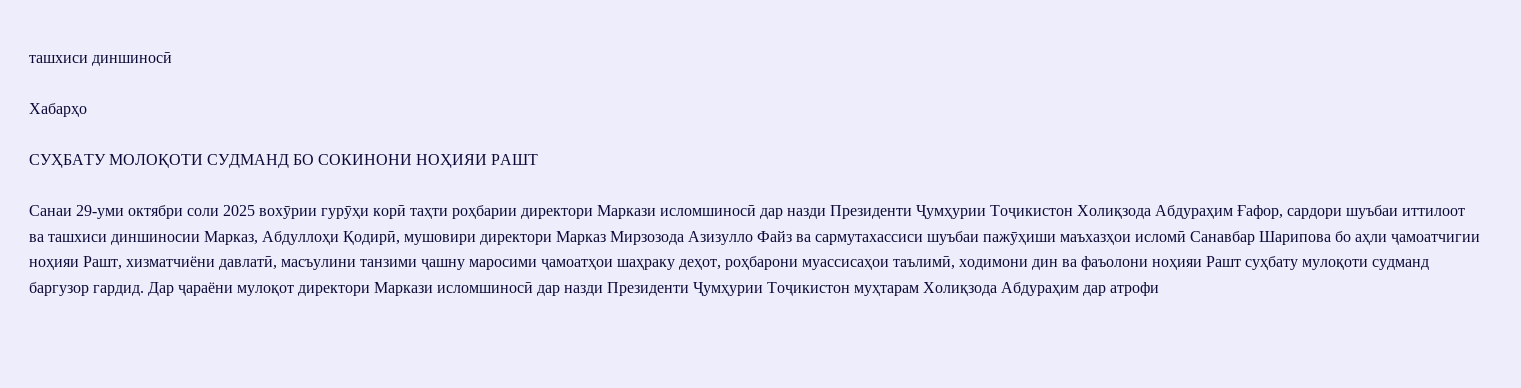ташхиси диншиносӣ

Хабарҳо

СУҲБАТУ МОЛОҚОТИ СУДМАНД БО СОКИНОНИ НОҲИЯИ РАШТ

Санаи 29-уми октябри соли 2025 вохӯрии гурӯҳи корӣ таҳти роҳбарии директори Маркази исломшиносӣ дар назди Президенти Ҷумҳурии Тоҷикистон Холиқзода Абдураҳим Ғафор, сардори шуъбаи иттилоот ва ташхиси диншиносии Марказ, Абдуллоҳи Қодирӣ, мушовири директори Марказ Мирзозода Азизулло Файз ва сармутахассиси шуъбаи пажӯҳиши маъхазҳои исломӣ Санавбар Шарипова бо аҳли ҷамоатчигии ноҳияи Рашт, хизматчиёни давлатӣ, масъулини танзими ҷашну маросими ҷамоатҳои шаҳраку деҳот, роҳбарони муассисаҳои таълимӣ, ходимони дин ва фаъолони ноҳияи Рашт суҳбату мулоқоти судманд баргузор гардид. Дар ҷараёни мулоқот директори Маркази исломшиносӣ дар назди Президенти Ҷумҳурии Тоҷикистон муҳтарам Холиқзода Абдураҳим дар атрофи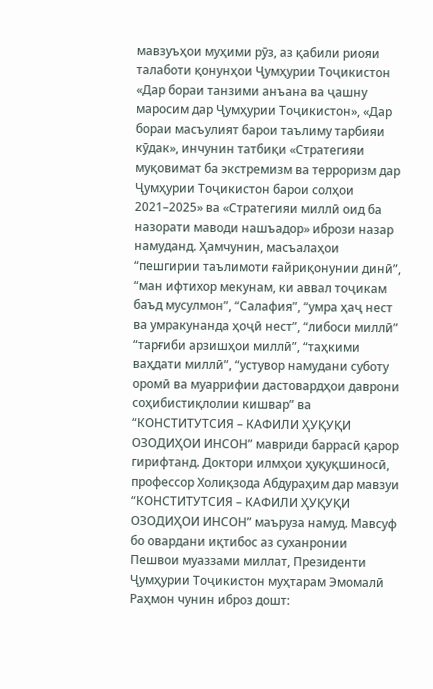мавзуъҳои муҳими рӯз, аз қабили риояи талаботи қонунҳои Ҷумҳурии Тоҷикистон «Дар бораи танзими анъана ва ҷашну маросим дар Ҷумҳурии Тоҷикистон», «Дар бораи масъулият барои таълиму тарбияи кӯдак», инчунин татбиқи «Стратегияи муқовимат ба экстремизм ва терроризм дар Ҷумҳурии Тоҷикистон барои солҳои 2021–2025» ва «Стратегияи миллӣ оид ба назорати маводи нашъадор» ибрози назар намуданд. Ҳамчунин, масъалаҳои “пешгирии таълимоти ғайриқонунии динӣ”, “ман ифтихор мекунам, ки аввал тоҷикам баъд мусулмон”, “Салафия”, “умра ҳаҷ нест ва умракунанда ҳоҷӣ нест”, “либоси миллӣ” “тарғиби арзишҳои миллӣ”, “таҳкими ваҳдати миллӣ”, “устувор намудани суботу оромӣ ва муаррифии дастовардҳои даврони соҳибистиқлолии кишвар” ва “КОНСТИТУТСИЯ – КАФИЛИ ҲУҚУҚИ ОЗОДИҲОИ ИНСОН” мавриди баррасӣ қарор гирифтанд. Доктори илмҳои ҳуқуқшиносӣ, профессор Холиқзода Абдураҳим дар мавзуи “КОНСТИТУТСИЯ – КАФИЛИ ҲУҚУҚИ ОЗОДИҲОИ ИНСОН” маъруза намуд. Мавсуф бо овардани иқтибос аз суханронии Пешвои муаззами миллат, Президенти Ҷумҳурии Тоҷикистон муҳтарам Эмомалӣ Раҳмон чунин иброз дошт: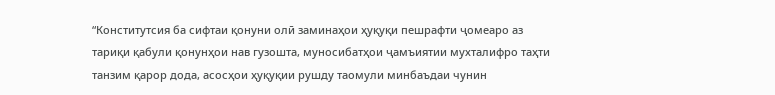“Конститутсия ба сифтаи қонуни олӣ заминаҳои ҳуқуқи пешрафти ҷомеаро аз тариқи қабули қонунҳои нав гузошта, муносибатҳои ҷамъиятии мухталифро таҳти танзим қарор дода, асосҳои ҳуқуқии рушду таомули минбаъдаи чунин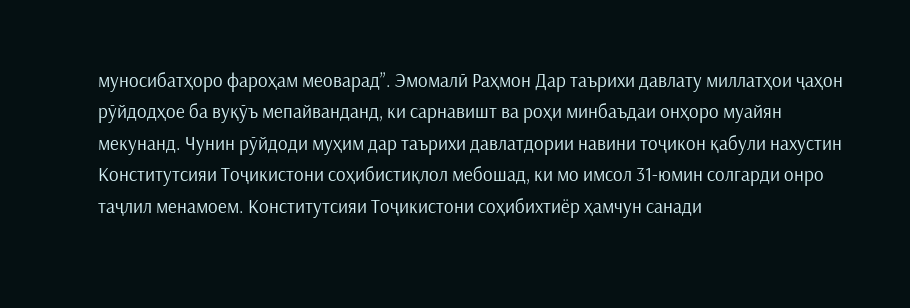муносибатҳоро фароҳам меоварад”. Эмомалӣ Раҳмон Дар таърихи давлату миллатҳои ҷаҳон рӯйдодҳое ба вуқӯъ мепайванданд, ки сарнавишт ва роҳи минбаъдаи онҳоро муайян мекунанд. Чунин рӯйдоди муҳим дар таърихи давлатдории навини тоҷикон қабули нахустин Конститутсияи Тоҷикистони соҳибистиқлол мебошад, ки мо имсол 31-юмин солгарди онро таҷлил менамоем. Конститутсияи Тоҷикистони соҳибихтиёр ҳамчун санади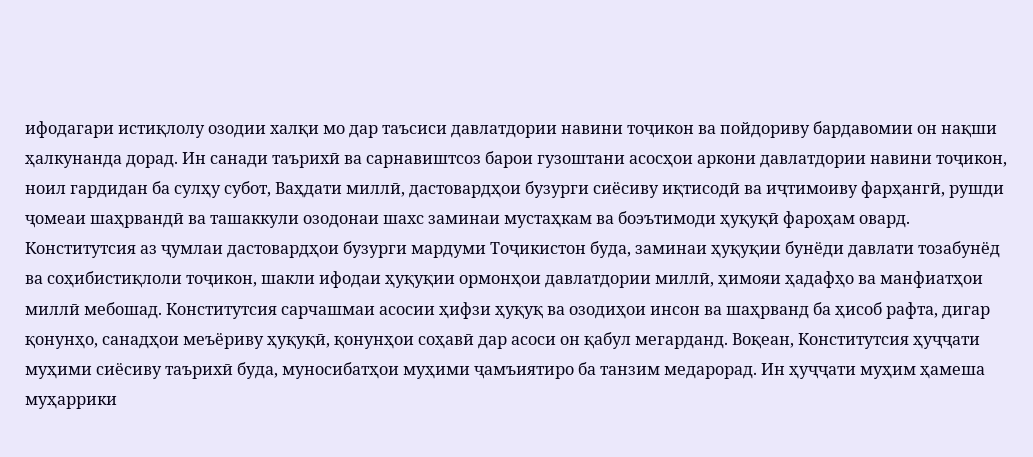ифодагари истиқлолу озодии халқи мо дар таъсиси давлатдории навини тоҷикон ва пойдориву бардавомии он нақши ҳалкунанда дорад. Ин санади таърихӣ ва сарнавиштсоз барои гузоштани асосҳои аркони давлатдории навини тоҷикон, ноил гардидан ба сулҳу субот, Ваҳдати миллӣ, дастовардҳои бузурги сиёсиву иқтисодӣ ва иҷтимоиву фарҳангӣ, рушди ҷомеаи шаҳрвандӣ ва ташаккули озодонаи шахс заминаи мустаҳкам ва боэътимоди ҳуқуқӣ фароҳам овард. Конститутсия аз ҷумлаи дастовардҳои бузурги мардуми Тоҷикистон буда, заминаи ҳуқуқии бунёди давлати тозабунёд ва соҳибистиқлоли тоҷикон, шакли ифодаи ҳуқуқии ормонҳои давлатдории миллӣ, ҳимояи ҳадафҳо ва манфиатҳои миллӣ мебошад. Конститутсия сарчашмаи асосии ҳифзи ҳуқуқ ва озодиҳои инсон ва шаҳрванд ба ҳисоб рафта, дигар қонунҳо, санадҳои меъёриву ҳуқуқӣ, қонунҳои соҳавӣ дар асоси он қабул мегарданд. Воқеан, Конститутсия ҳуҷҷати муҳими сиёсиву таърихӣ буда, муносибатҳои муҳими ҷамъиятиро ба танзим медарорад. Ин ҳуҷҷати муҳим ҳамеша муҳаррики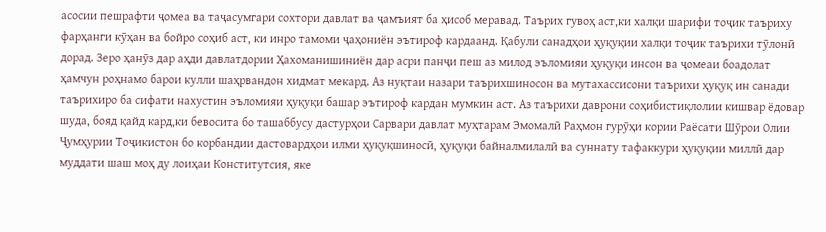асосии пешрафти ҷомеа ва таҷасумгари сохтори давлат ва ҷамъият ба ҳисоб меравад. Таърих гувоҳ аст,ки халқи шарифи тоҷик таъриху фарҳанги кӯҳан ва бойро соҳиб аст, ки инро тамоми ҷаҳониён эътироф кардаанд. Қабули санадҳои ҳуқуқии халқи тоҷик таърихи тӯлонӣ дорад. Зеро ҳанӯз дар аҳди давлатдории Ҳахоманишиниён дар асри панҷи пеш аз милод эъломияи ҳуқуқи инсон ва ҷомеаи боадолат ҳамчун роҳнамо барои кулли шаҳрвандон хидмат мекард. Аз нуқтаи назари таърихшиносон ва мутахассисони таърихи ҳуқуқ ин санади таърихиро ба сифати нахустин эъломияи ҳуқуқи башар эътироф кардан мумкин аст. Аз таърихи даврони соҳибистиқлолии кишвар ёдовар шуда, бояд қайд кард,ки бевосита бо ташаббусу дастурҳои Сарвари давлат муҳтарам Эмомалӣ Раҳмон гурӯҳи кории Раёсати Шӯрои Олии Ҷумҳурии Тоҷикистон бо корбандии дастовардҳои илми ҳуқуқшиносӣ, ҳуқуқи байналмилалӣ ва суннату тафаккури ҳуқуқии миллӣ дар муддати шаш моҳ ду лоиҳаи Конститутсия, яке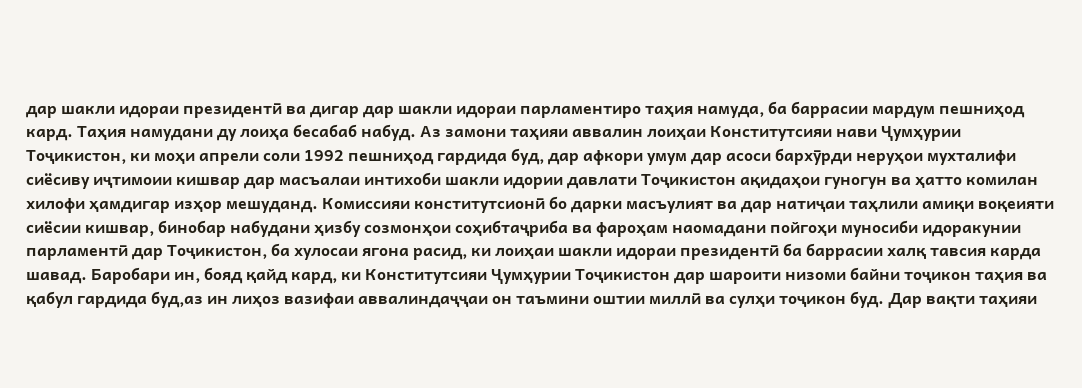дар шакли идораи президентӣ ва дигар дар шакли идораи парламентиро таҳия намуда, ба баррасии мардум пешниҳод кард. Таҳия намудани ду лоиҳа бесабаб набуд. Аз замони таҳияи аввалин лоиҳаи Конститутсияи нави Ҷумҳурии Тоҷикистон, ки моҳи апрели соли 1992 пешниҳод гардида буд, дар афкори умум дар асоси бархӯрди неруҳои мухталифи сиёсиву иҷтимоии кишвар дар масъалаи интихоби шакли идории давлати Тоҷикистон ақидаҳои гуногун ва ҳатто комилан хилофи ҳамдигар изҳор мешуданд. Комиссияи конститутсионӣ бо дарки масъулият ва дар натиҷаи таҳлили амиқи воқеияти сиёсии кишвар, бинобар набудани ҳизбу созмонҳои соҳибтаҷриба ва фароҳам наомадани пойгоҳи муносиби идоракунии парламентӣ дар Тоҷикистон, ба хулосаи ягона расид, ки лоиҳаи шакли идораи президентӣ ба баррасии халқ тавсия карда шавад. Баробари ин, бояд қайд кард, ки Конститутсияи Ҷумҳурии Тоҷикистон дар шароити низоми байни тоҷикон таҳия ва қабул гардида буд,аз ин лиҳоз вазифаи аввалиндаҷҷаи он таъмини оштии миллӣ ва сулҳи тоҷикон буд. Дар вақти таҳияи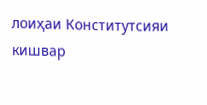лоиҳаи Конститутсияи кишвар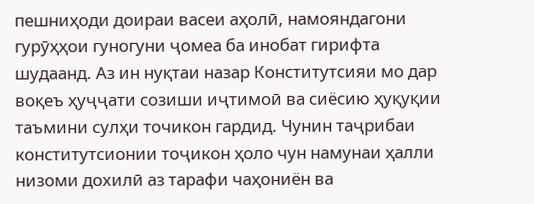пешниҳоди доираи васеи аҳолӣ, намояндагони гурӯҳҳои гуногуни ҷомеа ба инобат гирифта шудаанд. Аз ин нуқтаи назар Конститутсияи мо дар воқеъ ҳуҷҷати созиши иҷтимоӣ ва сиёсию ҳуқуқии таъмини сулҳи точикон гардид. Чунин таҷрибаи конститутсионии тоҷикон ҳоло чун намунаи ҳалли низоми дохилӣ аз тарафи чаҳониён ва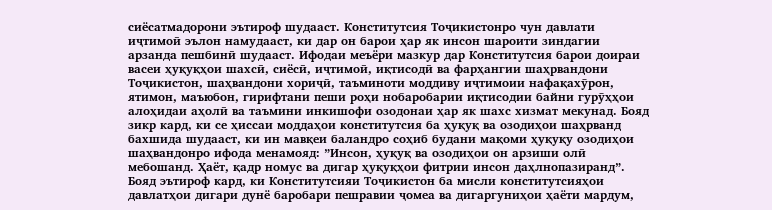сиёсатмадорони эътироф шудааст. Конститутсия Тоҷикистонро чун давлати иҷтимоӣ эълон намудааст, ки дар он барои ҳар як инсон шароити зиндагии арзанда пешбинӣ шудааст. Ифодаи меъёри мазкур дар Конститутсия барои доираи васеи ҳуқуқҳои шахсӣ, сиёсӣ, иҷтимоӣ, иқтисодӣ ва фарҳангии шаҳрвандони Тоҷикистон, шаҳвандони хориҷӣ, таъминоти моддиву иҷтимоии нафақахӯрон, ятимон, маъюбон, гирифтани пеши роҳи нобаробарии иқтисодии байни гурӯҳҳои алоҳидаи аҳолӣ ва таъмини инкишофи озодонаи ҳар як шахс хизмат мекунад. Бояд зикр кард, ки се ҳиссаи моддаҳои конститутсия ба ҳуқуқ ва озодиҳои шаҳрванд бахшида шудааст, ки ин мавқеи баландро соҳиб будани мақоми ҳуқуқу озодиҳои шаҳвандонро ифода менамояд: ”Инсон, ҳуқуқ ва озодиҳои он арзиши олӣ мебошанд. Ҳаёт, қадр номус ва дигар ҳуқуқҳои фитрии инсон даҳлнопазиранд”. Бояд эътироф кард, ки Конститутсияи Тоҷикистон ба мисли конститутсияҳои давлатҳои дигари дунё баробари пешравии ҷомеа ва дигаргуниҳои ҳаёти мардум,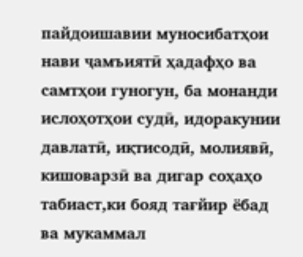пайдоишавии муносибатҳои нави ҷамъиятӣ ҳадафҳо ва самтҳои гуногун, ба монанди ислоҳотҳои судӣ, идоракунии давлатӣ, иқтисодӣ, молиявӣ, кишоварзӣ ва дигар соҳаҳо табиаст,ки бояд тағйир ёбад ва мукаммал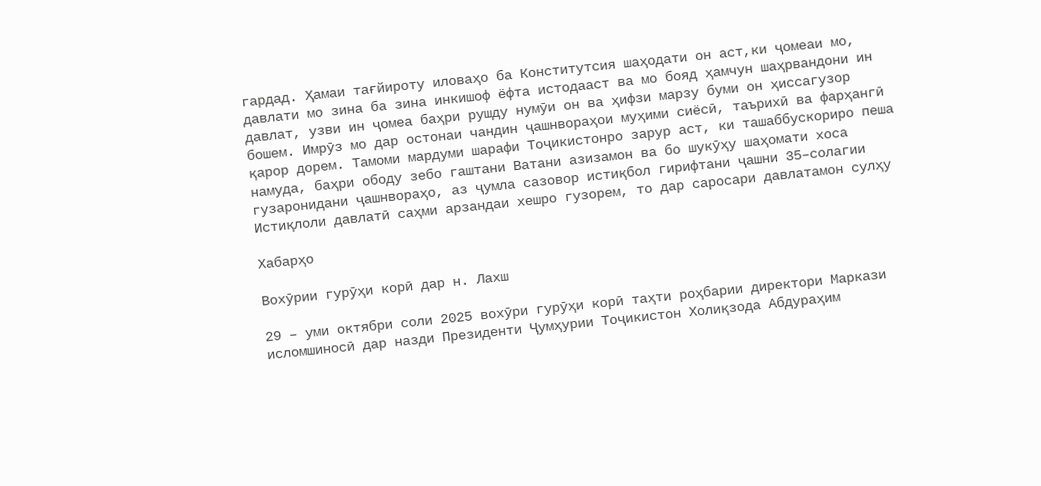гардад. Ҳамаи тағйироту иловаҳо ба Конститутсия шаҳодати он аст,ки ҷомеаи мо, давлати мо зина ба зина инкишоф ёфта истодааст ва мо бояд ҳамчун шаҳрвандони ин давлат, узви ин ҷомеа баҳри рушду нумӯи он ва ҳифзи марзу буми он ҳиссагузор бошем. Имрӯз мо дар остонаи чандин ҷашнвораҳои муҳими сиёсӣ, таърихӣ ва фарҳангӣ қарор дорем. Тамоми мардуми шарафи Тоҷикистонро зарур аст, ки ташаббускориро пеша намуда, баҳри ободу зебо гаштани Ватани азизамон ва бо шукӯҳу шаҳомати хоса гузаронидани ҷашнвораҳо, аз ҷумла сазовор истиқбол гирифтани ҷашни 35–солагии Истиқлоли давлатӣ саҳми арзандаи хешро гузорем, то дар саросари давлатамон сулҳу

Хабарҳо

Вохӯрии гурӯҳи корӣ дар н. Лахш

29 – уми октябри соли 2025 вохӯри гурӯҳи корӣ таҳти роҳбарии директори Маркази исломшиносӣ дар назди Президенти Ҷумҳурии Тоҷикистон Холиқзода Абдураҳим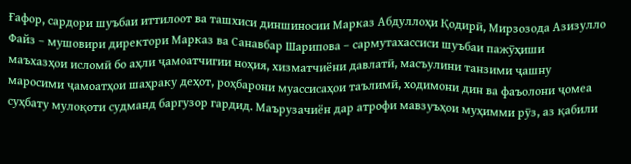Ғафор, сардори шуъбаи иттилоот ва ташхиси диншиносии Марказ Абдуллоҳи Қодирӣ, Мирзозода Азизулло Файз – мушовири директори Марказ ва Санавбар Шарипова – сармутахассиси шуъбаи пажӯҳиши маъхазҳои исломӣ бо аҳли ҷамоатчигии ноҳия, хизматчиёни давлатӣ, масъулини танзими ҷашну маросими ҷамоатҳои шаҳраку деҳот, роҳбарони муассисаҳои таълимӣ, ходимони дин ва фаъолони ҷомеа суҳбату мулоқоти судманд баргузор гардид. Маърузачиён дар атрофи мавзуъҳои муҳимми рӯз, аз қабили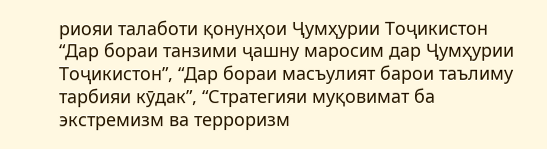риояи талаботи қонунҳои Ҷумҳурии Тоҷикистон “Дар бораи танзими ҷашну маросим дар Ҷумҳурии Тоҷикистон”, “Дар бораи масъулият барои таълиму тарбияи кӯдак”, “Стратегияи муқовимат ба экстремизм ва терроризм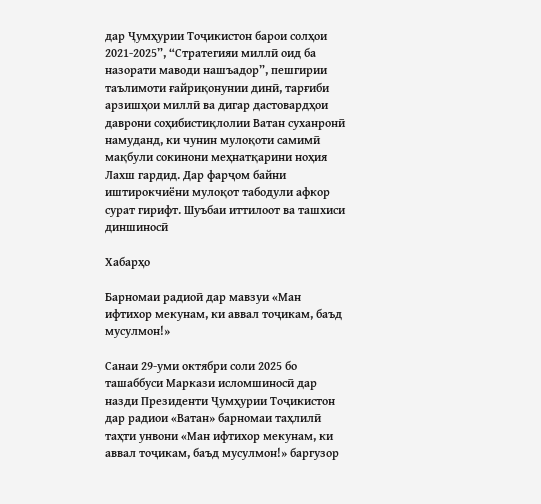дар Ҷумҳурии Тоҷикистон барои солҳои 2021-2025”, “Стратегияи миллӣ оид ба назорати маводи нашъадор”, пешгирии таълимоти ғайриқонунии динӣ, тарғиби арзишҳои миллӣ ва дигар дастовардҳои даврони соҳибистиқлолии Ватан суханронӣ намуданд, ки чунин мулоқоти самимӣ мақбули сокинони меҳнатқарини ноҳия Лахш гардид. Дар фарҷом байни иштирокчиёни мулоқот табодули афкор сурат гирифт. Шуъбаи иттилоот ва ташхиси диншиносӣ

Хабарҳо

Барномаи радиоӣ дар мавзуи «Ман ифтихор мекунам, ки аввал тоҷикам, баъд мусулмон!»

Санаи 29-уми октябри соли 2025 бо ташаббуси Маркази исломшиносӣ дар назди Президенти Ҷумҳурии Тоҷикистон дар радиои «Ватан» барномаи таҳлилӣ таҳти унвони «Ман ифтихор мекунам, ки аввал тоҷикам, баъд мусулмон!» баргузор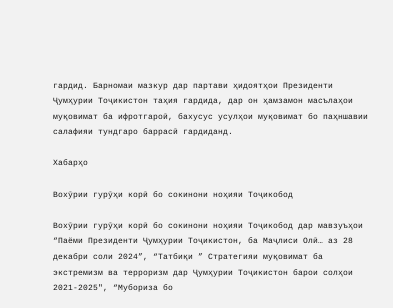гардид. Барномаи мазкур дар партави ҳидоятҳои Президенти Ҷумҳурии Тоҷикистон таҳия гардида, дар он ҳамзамон масълаҳои муқовимат ба ифротгароӣ, бахусус усулҳои муқовимат бо паҳншавии салафияи тундгаро баррасӣ гардиданд.

Хабарҳо

Вохӯрии гурӯҳи корӣ бо сокинони ноҳияи Тоҷикобод

Вохӯрии гурӯҳи корӣ бо сокинони ноҳияи Тоҷикобод дар мавзуъҳои “Паёми Президенти Ҷумҳурии Тоҷикистон, ба Маҷлиси Олӣ… аз 28 декабри соли 2024”, “Татбиқи ” Стратегияи муқовимат ба экстремизм ва терроризм дар Ҷумҳурии Тоҷикистон барои солҳои 2021-2025″, “Мубориза бо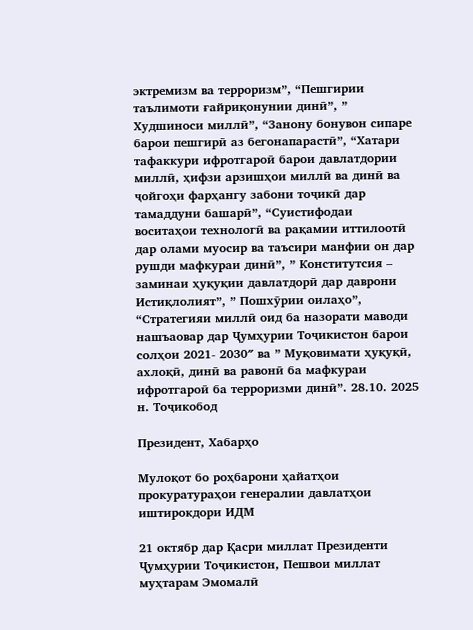эктремизм ва терроризм”, “Пешгирии таълимоти ғайриқонунии динӣ”, ” Худшиноси миллӣ”, “Занону бонувон сипаре барои пешгирӣ аз бегонапарастӣ”, “Хатари тафаккури ифротгароӣ барои давлатдории миллӣ, ҳифзи арзишҳои миллӣ ва динӣ ва ҷойгоҳи фарҳангу забони тоҷикӣ дар тамаддуни башарӣ”, “Суистифодаи воситаҳои технологӣ ва рақамии иттилоотӣ дар олами муосир ва таъсири манфии он дар рушди мафкураи динӣ”, ” Конститутсия – заминаи ҳуқуқии давлатдорӣ дар даврони Истиқлолият”, ” Пошхӯрии оилаҳо”, “Стратегияи миллӣ оид ба назорати маводи нашъаовар дар Ҷумҳурии Тоҷикистон барои солҳои 2021- 2030″ ва ” Муқовимати ҳуқуқӣ, ахлоқӣ, динӣ ва равонӣ ба мафкураи ифротгароӣ ба терроризми динӣ”. 28.10. 2025 н. Тоҷикобод

Президент, Хабарҳо

Мулоқот бо роҳбарони ҳайатҳои прокуратураҳои генералии давлатҳои иштирокдори ИДМ

21 октябр дар Қасри миллат Президенти Ҷумҳурии Тоҷикистон, Пешвои миллат муҳтарам Эмомалӣ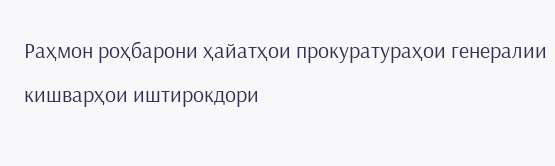Раҳмон роҳбарони ҳайатҳои прокуратураҳои генералии кишварҳои иштирокдори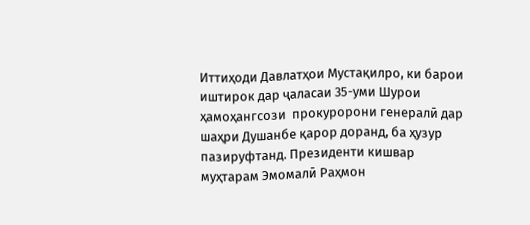Иттиҳоди Давлатҳои Мустақилро, ки барои иштирок дар ҷаласаи 35-уми Шурои ҳамоҳангсози  прокуророни генералӣ дар шаҳри Душанбе қарор доранд, ба ҳузур пазируфтанд. Президенти кишвар муҳтарам Эмомалӣ Раҳмон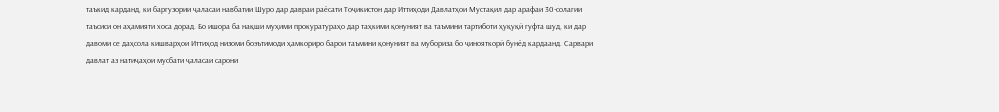таъкид карданд, ки баргузории ҷаласаи навбатии Шуро дар давраи раёсати Тоҷикистон дар Иттиҳоди Давлатҳои Мустақил дар арафаи 30-солагии таъсиси он аҳамияти хоса дорад. Бо ишора ба нақши муҳими прокуратураҳо дар таҳкими қонуният ва таъмини тартиботи ҳуқуқӣ гуфта шуд, ки дар давоми се даҳсола кишварҳои Иттиҳод низоми боэътимоди ҳамкориро барои таъмини қонуният ва мубориза бо ҷинояткорӣ бунёд кардаанд. Сарвари давлат аз натиҷаҳои мусбати ҷаласаи сарони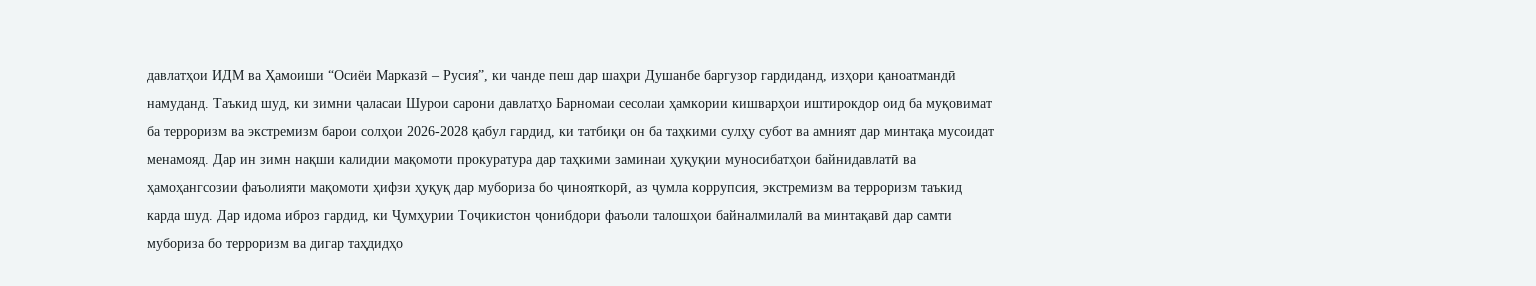давлатҳои ИДМ ва Ҳамоиши “Осиёи Марказӣ – Русия”, ки чанде пеш дар шаҳри Душанбе баргузор гардиданд, изҳори қаноатмандӣ намуданд. Таъкид шуд, ки зимни ҷаласаи Шурои сарони давлатҳо Барномаи сесолаи ҳамкории кишварҳои иштирокдор оид ба муқовимат ба терроризм ва экстремизм барои солҳои 2026-2028 қабул гардид, ки татбиқи он ба таҳкими сулҳу субот ва амният дар минтақа мусоидат менамояд. Дар ин зимн нақши калидии мақомоти прокуратура дар таҳкими заминаи ҳуқуқии муносибатҳои байнидавлатӣ ва ҳамоҳангсозии фаъолияти мақомоти ҳифзи ҳуқуқ дар мубориза бо ҷинояткорӣ, аз ҷумла коррупсия, экстремизм ва терроризм таъкид карда шуд. Дар идома иброз гардид, ки Ҷумҳурии Тоҷикистон ҷонибдори фаъоли талошҳои байналмилалӣ ва минтақавӣ дар самти мубориза бо терроризм ва дигар таҳдидҳо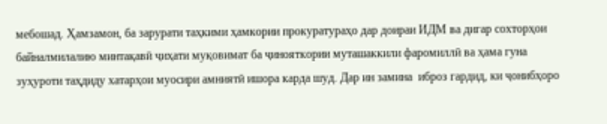мебошад. Ҳамзамон, ба зарурати таҳкими ҳамкории прокуратураҳо дар доираи ИДМ ва дигар сохторҳои байналмилалию минтақавӣ ҷиҳати муқовимат ба ҷинояткории муташаккили фаромиллӣ ва ҳама гуна зуҳуроти таҳдиду хатарҳои муосири амниятӣ ишора карда шуд. Дар ин замина  иброз гардид, ки ҷонибҳоро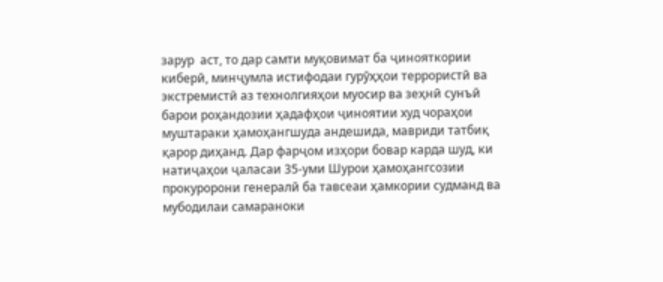зарур  аст, то дар самти муқовимат ба ҷинояткории киберӣ, минҷумла истифодаи гурӯҳҳои террористӣ ва экстремистӣ аз технолгияҳои муосир ва зеҳнӣ сунъӣ барои роҳандозии ҳадафҳои ҷиноятии худ чораҳои муштараки ҳамоҳангшуда андешида, мавриди татбиқ қарор диҳанд. Дар фарҷом изҳори бовар карда шуд, ки натиҷаҳои ҷаласаи 35-уми Шурои ҳамоҳангсозии прокуророни генералӣ ба тавсеаи ҳамкории судманд ва мубодилаи самараноки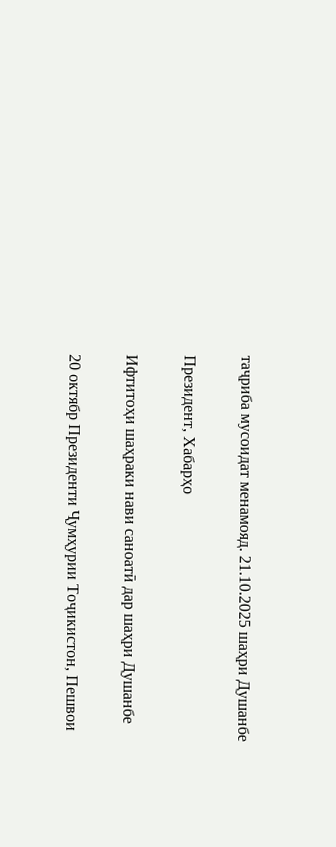таҷриба мусоидат менамояд. 21.10.2025 шаҳри Душанбе

Президент, Хабарҳо

Ифтитоҳи шаҳраки нави саноатӣ дар шаҳри Душанбе

20 октябр Президенти Ҷумҳурии Тоҷикистон, Пешвои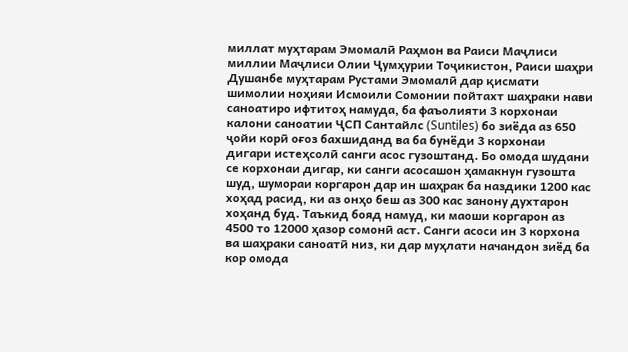миллат муҳтарам Эмомалӣ Раҳмон ва Раиси Маҷлиси миллии Маҷлиси Олии Ҷумҳурии Тоҷикистон, Раиси шаҳри Душанбе муҳтарам Рустами Эмомалӣ дар қисмати шимолии ноҳияи Исмоили Сомонии пойтахт шаҳраки нави саноатиро ифтитоҳ намуда, ба фаъолияти 3 корхонаи калони саноатии ҶСП Сантайлс (Suntiles) бо зиёда аз 650 ҷойи корӣ оғоз бахшиданд ва ба бунёди 3 корхонаи дигари истеҳсолӣ санги асос гузоштанд. Бо омода шудани се корхонаи дигар, ки санги асосашон ҳамакнун гузошта шуд, шумораи коргарон дар ин шаҳрак ба наздики 1200 кас хоҳад расид, ки аз онҳо беш аз 300 кас занону духтарон хоҳанд буд. Таъкид бояд намуд, ки маоши коргарон аз 4500 то 12000 ҳазор сомонӣ аст. Санги асоси ин 3 корхона ва шаҳраки саноатӣ низ, ки дар муҳлати начандон зиёд ба кор омода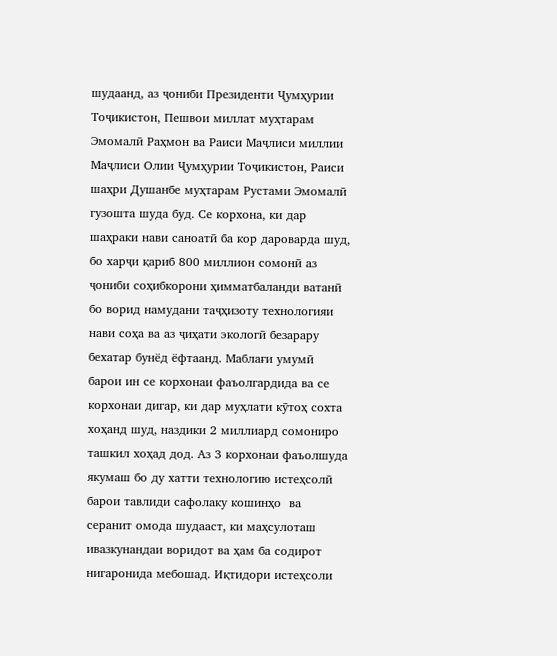шудаанд, аз ҷониби Президенти Ҷумҳурии Тоҷикистон, Пешвои миллат муҳтарам Эмомалӣ Раҳмон ва Раиси Маҷлиси миллии Маҷлиси Олии Ҷумҳурии Тоҷикистон, Раиси шаҳри Душанбе муҳтарам Рустами Эмомалӣ гузошта шуда буд. Се корхона, ки дар шаҳраки нави саноатӣ ба кор дароварда шуд, бо харҷи қариб 800 миллион сомонӣ аз ҷониби соҳибкорони ҳимматбаланди ватанӣ бо ворид намудани таҷҳизоту технологияи нави соҳа ва аз ҷиҳати экологӣ безарару бехатар бунёд ёфтаанд. Маблағи умумӣ барои ин се корхонаи фаъолгардида ва се корхонаи дигар, ки дар муҳлати кӯтоҳ сохта хоҳанд шуд, наздики 2 миллиард сомониро ташкил хоҳад дод. Аз 3 корхонаи фаъолшуда якумаш бо ду хатти технологию истеҳсолӣ барои тавлиди сафолаку кошинҳо  ва серанит омода шудааст, ки маҳсулоташ ивазкунандаи воридот ва ҳам ба содирот нигаронида мебошад. Иқтидори истеҳсоли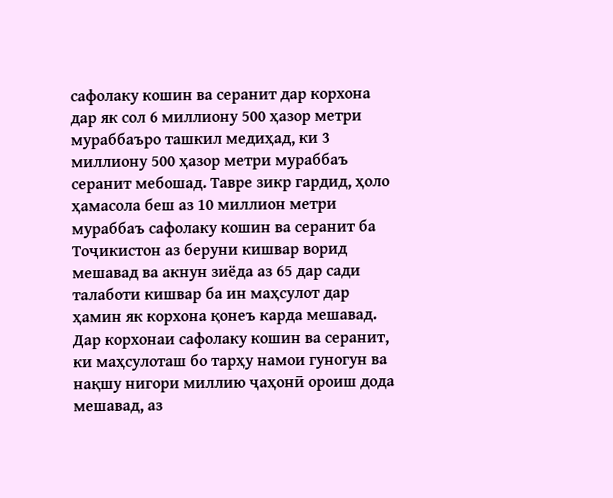сафолаку кошин ва серанит дар корхона дар як сол 6 миллиону 500 ҳазор метри мураббаъро ташкил медиҳад, ки 3 миллиону 500 ҳазор метри мураббаъ серанит мебошад. Тавре зикр гардид, ҳоло ҳамасола беш аз 10 миллион метри мураббаъ сафолаку кошин ва серанит ба Тоҷикистон аз беруни кишвар ворид мешавад ва акнун зиёда аз 65 дар сади  талаботи кишвар ба ин маҳсулот дар ҳамин як корхона қонеъ карда мешавад. Дар корхонаи сафолаку кошин ва серанит, ки маҳсулоташ бо тарҳу намои гуногун ва нақшу нигори миллию ҷаҳонӣ ороиш дода мешавад, аз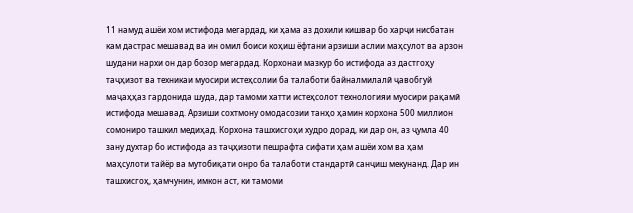11 намуд ашёи хом истифода мегардад, ки ҳама аз дохили кишвар бо харҷи нисбатан кам дастрас мешавад ва ин омил боиси коҳиш ёфтани арзиши аслии маҳсулот ва арзон шудани нархи он дар бозор мегардад. Корхонаи мазкур бо истифода аз дастгоҳу таҷҳизот ва техникаи муосири истеҳсолии ба талаботи байналмилалӣ ҷавобгуй маҷаҳҳаз гардонида шуда, дар тамоми хатти истеҳсолот технологияи муосири рақамӣ истифода мешавад. Арзиши сохтмону омодасозии танҳо ҳамин корхона 500 миллион сомониро ташкил медиҳад. Корхона ташхисгоҳи худро дорад, ки дар он, аз ҷумла 40 зану духтар бо истифода аз таҷҳизоти пешрафта сифати ҳам ашёи хом ва ҳам маҳсулоти тайёр ва мутобиқати онро ба талаботи стандартӣ санҷиш мекунанд. Дар ин ташхисгоҳ, ҳамчунин, имкон аст, ки тамоми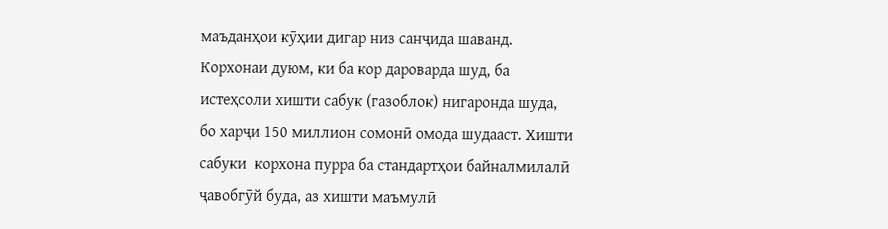маъданҳои кӯҳии дигар низ санҷида шаванд. Корхонаи дуюм, ки ба кор дароварда шуд, ба истеҳсоли хишти сабук (газоблок) нигаронда шуда, бо харҷи 150 миллион сомонӣ омода шудааст. Хишти сабуки  корхона пурра ба стандартҳои байналмилалӣ ҷавобгӯй буда, аз хишти маъмулӣ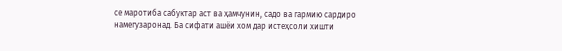се маротиба сабуктар аст ва ҳамчунин, садо ва гармию сардиро намегузаронад. Ба сифати ашёи хом дар истеҳсоли хишти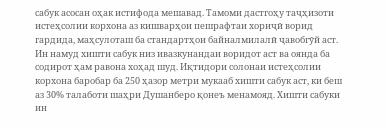сабук асосан оҳак истифода мешавад. Тамоми дастгоҳу таҷҳизоти истеҳсолии корхона аз кишварҳои пешрафтаи хориҷӣ ворид гардида, маҳсулоташ ба стандартҳои байналмилалӣ ҷавобгӯй аст. Ин намуд хишти сабук низ ивазкунандаи воридот аст ва оянда ба содирот ҳам равона хоҳад шуд. Иқтидори солонаи истеҳсолии корхона баробар ба 250 ҳазор метри мукааб хишти сабук аст, ки беш аз 30% талаботи шаҳри Душанберо қонеъ менамояд. Хишти сабуки ин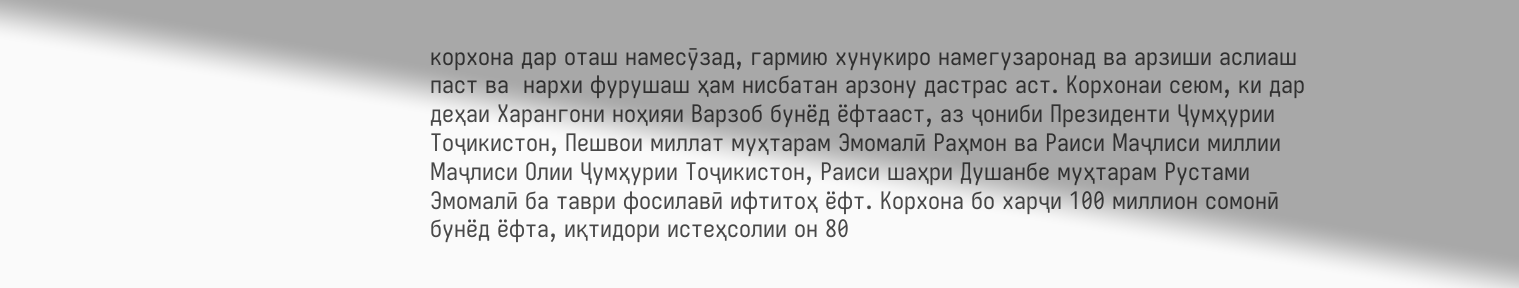корхона дар оташ намесӯзад, гармию хунукиро намегузаронад ва арзиши аслиаш паст ва  нархи фурушаш ҳам нисбатан арзону дастрас аст. Корхонаи сеюм, ки дар деҳаи Харангони ноҳияи Варзоб бунёд ёфтааст, аз ҷониби Президенти Ҷумҳурии Тоҷикистон, Пешвои миллат муҳтарам Эмомалӣ Раҳмон ва Раиси Маҷлиси миллии Маҷлиси Олии Ҷумҳурии Тоҷикистон, Раиси шаҳри Душанбе муҳтарам Рустами Эмомалӣ ба таври фосилавӣ ифтитоҳ ёфт. Корхона бо харҷи 100 миллион сомонӣ бунёд ёфта, иқтидори истеҳсолии он 80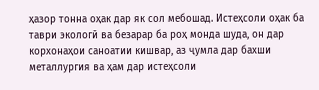ҳазор тонна оҳак дар як сол мебошад. Истеҳсоли оҳак ба таври экологӣ ва безарар ба роҳ монда шуда, он дар корхонаҳои саноатии кишвар, аз ҷумла дар бахши металлургия ва ҳам дар истеҳсоли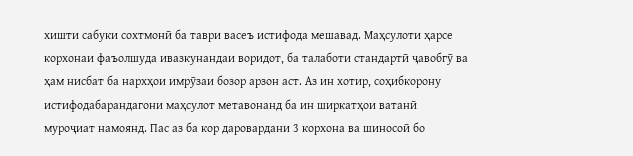хишти сабуки сохтмонӣ ба таври васеъ истифода мешавад. Маҳсулоти ҳарсе корхонаи фаъолшуда ивазкунандаи воридот, ба талаботи стандартӣ ҷавобгӯ ва ҳам нисбат ба нархҳои имрӯзаи бозор арзон аст. Аз ин хотир, соҳибкорону истифодабарандагони маҳсулот метавонанд ба ин ширкатҳои ватанӣ муроҷиат намоянд. Пас аз ба кор даровардани 3 корхона ва шиносоӣ бо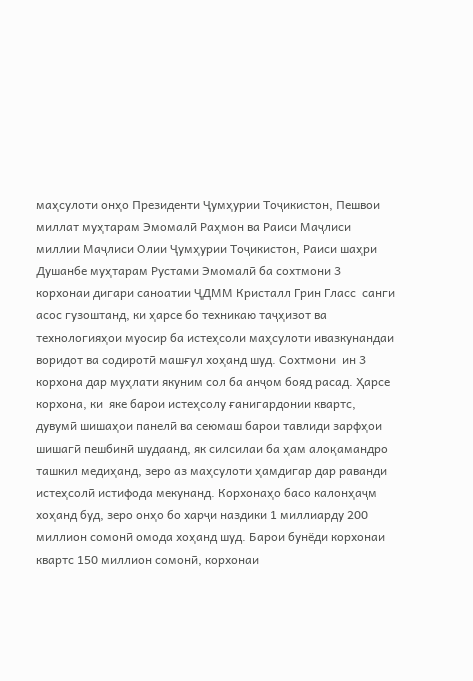маҳсулоти онҳо Президенти Ҷумҳурии Тоҷикистон, Пешвои миллат муҳтарам Эмомалӣ Раҳмон ва Раиси Маҷлиси миллии Маҷлиси Олии Ҷумҳурии Тоҷикистон, Раиси шаҳри Душанбе муҳтарам Рустами Эмомалӣ ба сохтмони 3 корхонаи дигари саноатии ҶДММ Кристалл Грин Гласс  санги асос гузоштанд, ки ҳарсе бо техникаю таҷҳизот ва технологияҳои муосир ба истеҳсоли маҳсулоти ивазкунандаи воридот ва содиротӣ машғул хоҳанд шуд. Сохтмони  ин 3 корхона дар муҳлати якуним сол ба анҷом бояд расад. Ҳарсе корхона, ки  яке барои истеҳсолу ғанигардонии квартс, дувумӣ шишаҳои панелӣ ва сеюмаш барои тавлиди зарфҳои шишагӣ пешбинӣ шудаанд, як силсилаи ба ҳам алоқамандро ташкил медиҳанд, зеро аз маҳсулоти ҳамдигар дар раванди истеҳсолӣ истифода мекунанд. Корхонаҳо басо калонҳаҷм хоҳанд буд, зеро онҳо бо харҷи наздики 1 миллиарду 200 миллион сомонӣ омода хоҳанд шуд. Барои бунёди корхонаи квартс 150 миллион сомонӣ, корхонаи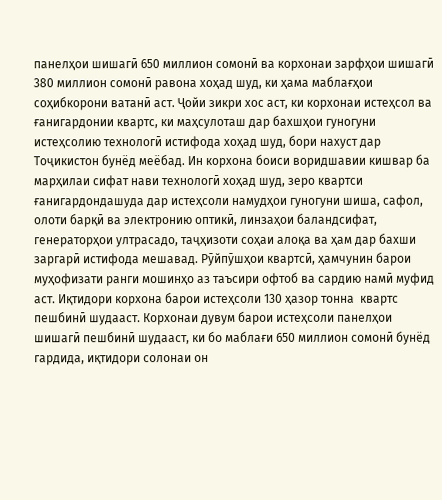панелҳои шишагӣ 650 миллион сомонӣ ва корхонаи зарфҳои шишагӣ 380 миллион сомонӣ равона хоҳад шуд, ки ҳама маблағҳои соҳибкорони ватанӣ аст. Ҷойи зикри хос аст, ки корхонаи истеҳсол ва ғанигардонии квартс, ки маҳсулоташ дар бахшҳои гуногуни истеҳсолию технологӣ истифода хоҳад шуд, бори нахуст дар Тоҷикистон бунёд меёбад. Ин корхона боиси воридшавии кишвар ба марҳилаи сифат нави технологӣ хоҳад шуд, зеро квартси ғанигардондашуда дар истеҳсоли намудҳои гуногуни шиша, сафол, олоти барқӣ ва электронию оптикӣ, линзаҳои баландсифат, генераторҳои ултрасадо, таҷҳизоти соҳаи алоқа ва ҳам дар бахши заргарӣ истифода мешавад. Рӯйпӯшҳои квартсӣ, ҳамчунин барои муҳофизати ранги мошинҳо аз таъсири офтоб ва сардию намӣ муфид аст. Иқтидори корхона барои истеҳсоли 130 ҳазор тонна  квартс пешбинӣ шудааст. Корхонаи дувум барои истеҳсоли панелҳои шишагӣ пешбинӣ шудааст, ки бо маблағи 650 миллион сомонӣ бунёд гардида, иқтидори солонаи он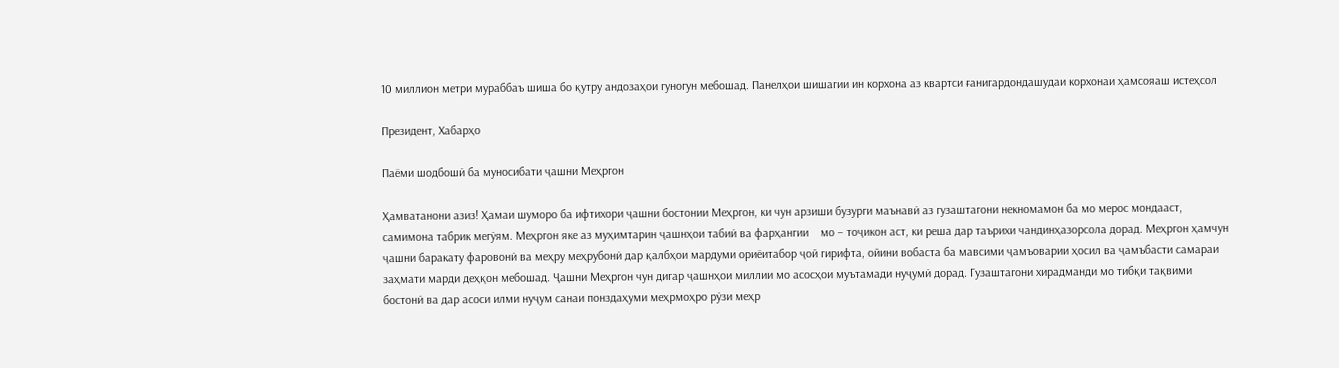10 миллион метри мураббаъ шиша бо қутру андозаҳои гуногун мебошад. Панелҳои шишагии ин корхона аз квартси ғанигардондашудаи корхонаи ҳамсояаш истеҳсол

Президент, Хабарҳо

Паёми шодбошӣ ба муносибати ҷашни Меҳргон

Ҳамватанони азиз! Ҳамаи шуморо ба ифтихори ҷашни бостонии Меҳргон, ки чун арзиши бузурги маънавӣ аз гузаштагони некномамон ба мо мерос мондааст, самимона табрик мегӯям. Меҳргон яке аз муҳимтарин ҷашнҳои табиӣ ва фарҳангии    мо – тоҷикон аст, ки реша дар таърихи чандинҳазорсола дорад. Меҳргон ҳамчун ҷашни баракату фаровонӣ ва меҳру меҳрубонӣ дар қалбҳои мардуми ориёитабор ҷой гирифта, ойини вобаста ба мавсими ҷамъоварии ҳосил ва ҷамъбасти самараи заҳмати марди деҳқон мебошад. Ҷашни Меҳргон чун дигар ҷашнҳои миллии мо асосҳои муътамади нуҷумӣ дорад. Гузаштагони хирадманди мо тибқи тақвими бостонӣ ва дар асоси илми нуҷум санаи понздаҳуми меҳрмоҳро рӯзи меҳр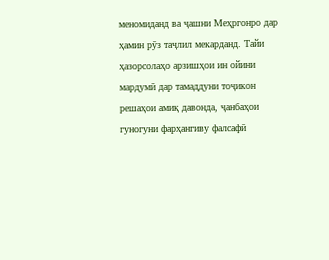меномиданд ва ҷашни Меҳргонро дар ҳамин рӯз таҷлил мекарданд. Тайи ҳазорсолаҳо арзишҳои ин ойини мардумӣ дар тамаддуни тоҷикон решаҳои амиқ давонда, ҷанбаҳои гуногуни фарҳангиву фалсафӣ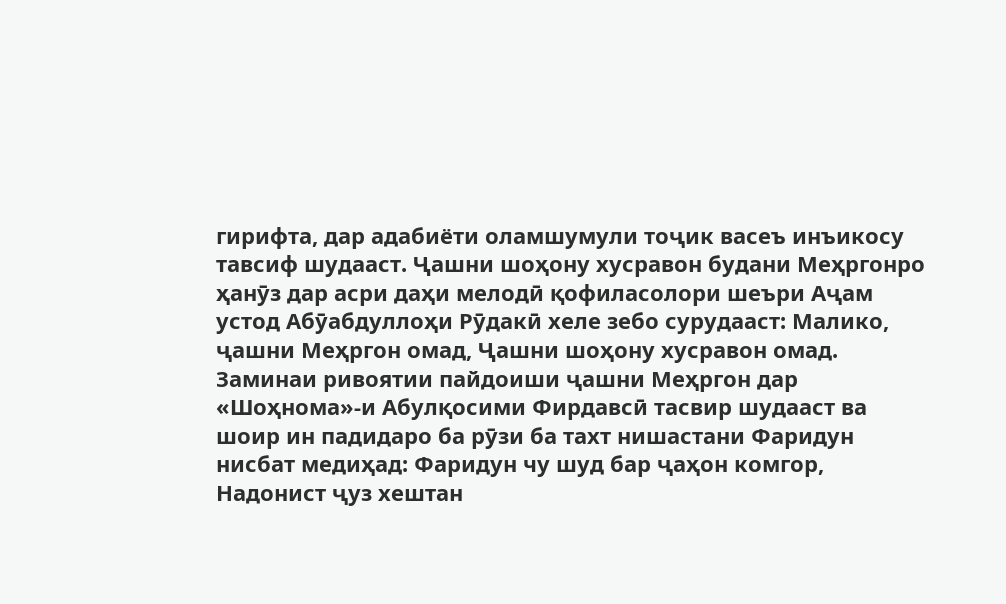гирифта, дар адабиёти оламшумули тоҷик васеъ инъикосу тавсиф шудааст. Ҷашни шоҳону хусравон будани Меҳргонро ҳанӯз дар асри даҳи мелодӣ қофиласолори шеъри Аҷам устод Абӯабдуллоҳи Рӯдакӣ хеле зебо сурудааст: Малико, ҷашни Меҳргон омад, Ҷашни шоҳону хусравон омад. Заминаи ривоятии пайдоиши ҷашни Меҳргон дар «Шоҳнома»-и Абулқосими Фирдавсӣ тасвир шудааст ва шоир ин падидаро ба рӯзи ба тахт нишастани Фаридун нисбат медиҳад: Фаридун чу шуд бар ҷаҳон комгор, Надонист ҷуз хештан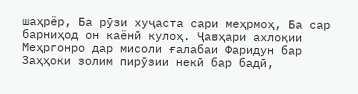шаҳрёр, Ба рӯзи хуҷаста сари меҳрмоҳ, Ба сар барниҳод он каёнӣ кулоҳ. Ҷавҳари ахлоқии Меҳргонро дар мисоли ғалабаи Фаридун бар Заҳҳоки золим пирӯзии некӣ бар бадӣ,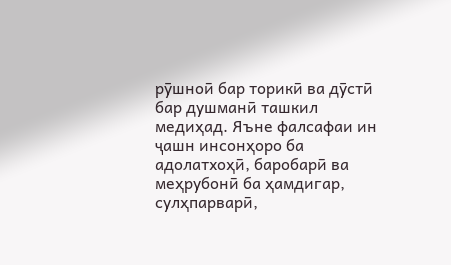рӯшноӣ бар торикӣ ва дӯстӣ бар душманӣ ташкил медиҳад. Яъне фалсафаи ин ҷашн инсонҳоро ба адолатхоҳӣ, баробарӣ ва меҳрубонӣ ба ҳамдигар, сулҳпарварӣ,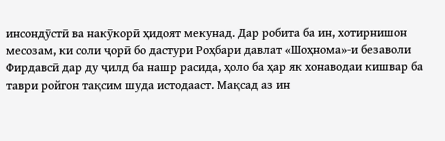инсондӯстӣ ва накӯкорӣ ҳидоят мекунад. Дар робита ба ин, хотирнишон месозам, ки соли ҷорӣ бо дастури Роҳбари давлат «Шоҳнома»-и безаволи Фирдавсӣ дар ду ҷилд ба нашр расида, ҳоло ба ҳар як хонаводаи кишвар ба таври ройгон тақсим шуда истодааст. Мақсад аз ин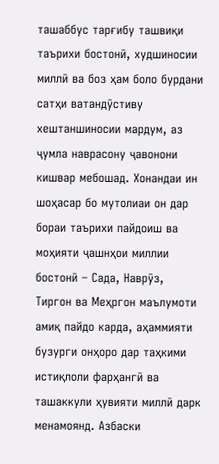ташаббус тарғибу ташвиқи таърихи бостонӣ, худшиносии миллӣ ва боз ҳам боло бурдани сатҳи ватандӯстиву хештаншиносии мардум, аз ҷумла наврасону ҷавонони кишвар мебошад. Хонандаи ин шоҳасар бо мутолиаи он дар бораи таърихи пайдоиш ва моҳияти ҷашнҳои миллии бостонӣ – Сада, Наврӯз, Тиргон ва Меҳргон маълумоти амиқ пайдо карда, аҳаммияти бузурги онҳоро дар таҳкими истиқлоли фарҳангӣ ва ташаккули ҳувияти миллӣ дарк менамоянд. Азбаски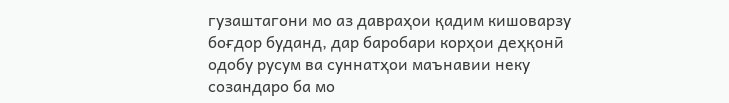гузаштагони мо аз давраҳои қадим кишоварзу боғдор буданд, дар баробари корҳои деҳқонӣ одобу русум ва суннатҳои маънавии неку созандаро ба мо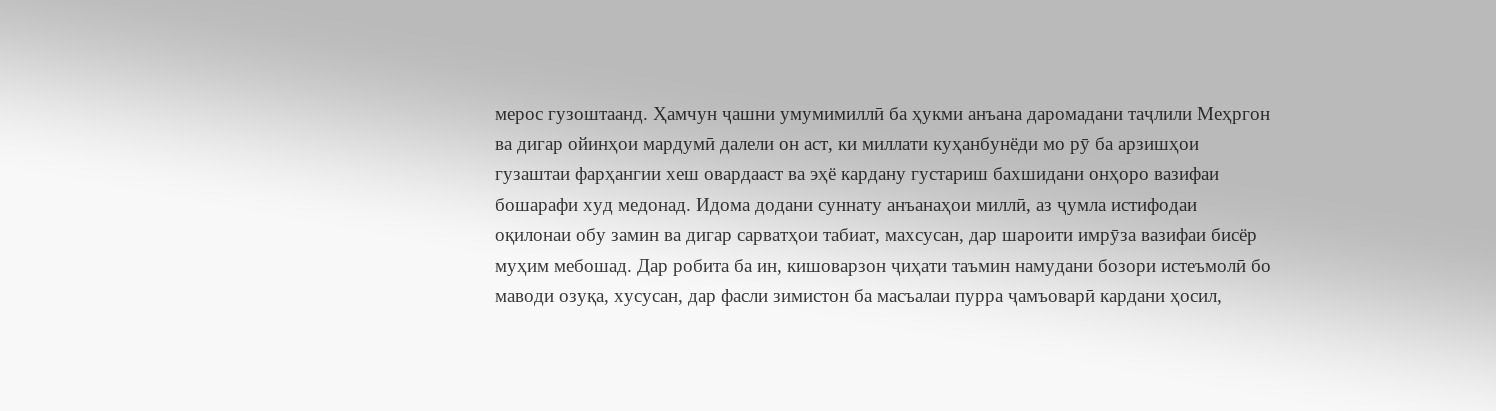мерос гузоштаанд. Ҳамчун ҷашни умумимиллӣ ба ҳукми анъана даромадани таҷлили Меҳргон ва дигар ойинҳои мардумӣ далели он аст, ки миллати куҳанбунёди мо рӯ ба арзишҳои гузаштаи фарҳангии хеш овардааст ва эҳё кардану густариш бахшидани онҳоро вазифаи бошарафи худ медонад. Идома додани суннату анъанаҳои миллӣ, аз ҷумла истифодаи оқилонаи обу замин ва дигар сарватҳои табиат, махсусан, дар шароити имрӯза вазифаи бисёр муҳим мебошад. Дар робита ба ин, кишоварзон ҷиҳати таъмин намудани бозори истеъмолӣ бо маводи озуқа, хусусан, дар фасли зимистон ба масъалаи пурра ҷамъоварӣ кардани ҳосил,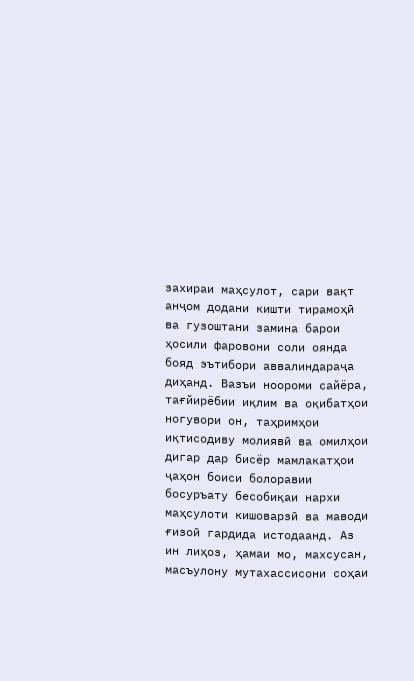захираи маҳсулот, сари вақт анҷом додани кишти тирамоҳӣ ва гузоштани замина барои ҳосили фаровони соли оянда бояд эътибори аввалиндараҷа диҳанд. Вазъи ноороми сайёра, тағйирёбии иқлим ва оқибатҳои ногувори он, таҳримҳои иқтисодиву молиявӣ ва омилҳои дигар дар бисёр мамлакатҳои ҷаҳон боиси болоравии босуръату бесобиқаи нархи маҳсулоти кишоварзӣ ва маводи ғизоӣ гардида истодаанд. Аз ин лиҳоз, ҳамаи мо, махсусан, масъулону мутахассисони соҳаи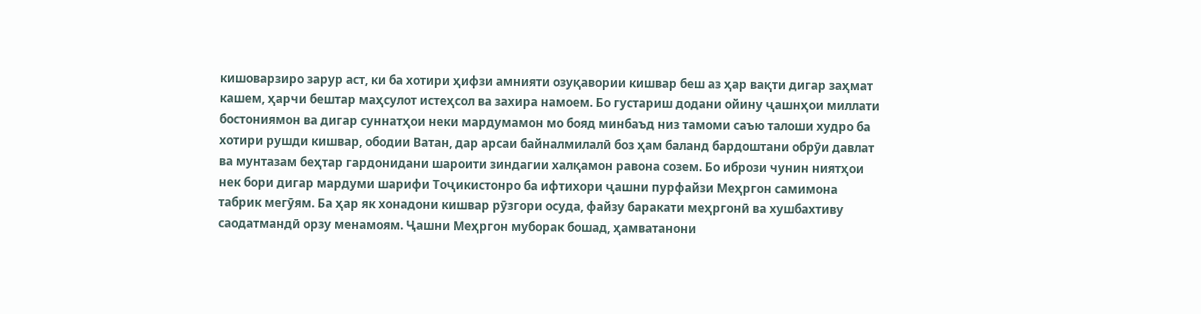кишоварзиро зарур аст, ки ба хотири ҳифзи амнияти озуқавории кишвар беш аз ҳар вақти дигар заҳмат кашем, ҳарчи бештар маҳсулот истеҳсол ва захира намоем. Бо густариш додани ойину ҷашнҳои миллати бостониямон ва дигар суннатҳои неки мардумамон мо бояд минбаъд низ тамоми саъю талоши худро ба хотири рушди кишвар, ободии Ватан, дар арсаи байналмилалӣ боз ҳам баланд бардоштани обрӯи давлат ва мунтазам беҳтар гардонидани шароити зиндагии халқамон равона созем. Бо ибрози чунин ниятҳои нек бори дигар мардуми шарифи Тоҷикистонро ба ифтихори ҷашни пурфайзи Меҳргон самимона табрик мегӯям. Ба ҳар як хонадони кишвар рӯзгори осуда, файзу баракати меҳргонӣ ва хушбахтиву саодатмандӣ орзу менамоям. Ҷашни Меҳргон муборак бошад, ҳамватанони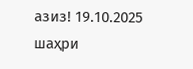азиз! 19.10.2025 шаҳри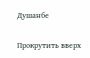Душанбе

Прокрутить вверх